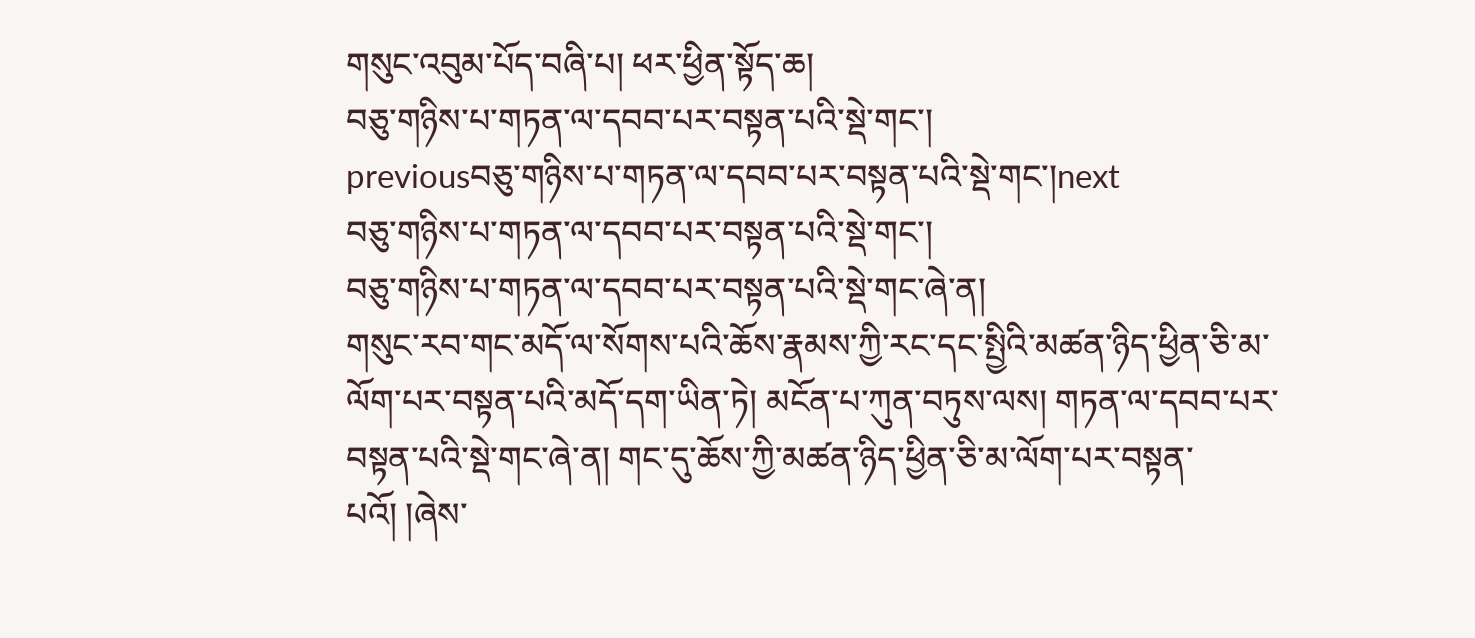གསུང་འབུམ་པོད་བཞི་པ། ཕར་ཕྱིན་སྟོད་ཆ།
བཅུ་གཉིས་པ་གཏན་ལ་དབབ་པར་བསྟན་པའི་སྡེ་གང་།
previousབཅུ་གཉིས་པ་གཏན་ལ་དབབ་པར་བསྟན་པའི་སྡེ་གང་།next
བཅུ་གཉིས་པ་གཏན་ལ་དབབ་པར་བསྟན་པའི་སྡེ་གང་།
བཅུ་གཉིས་པ་གཏན་ལ་དབབ་པར་བསྟན་པའི་སྡེ་གང་ཞེ་ན།
གསུང་རབ་གང་མདོ་ལ་སོགས་པའི་ཆོས་རྣམས་ཀྱི་རང་དང་སྤྱིའི་མཚན་ཉིད་ཕྱིན་ཅི་མ་ལོག་པར་བསྟན་པའི་མདོ་དག་ཡིན་ཏེ། མངོན་པ་ཀུན་བཏུས་ལས། གཏན་ལ་དབབ་པར་བསྟན་པའི་སྡེ་གང་ཞེ་ན། གང་དུ་ཆོས་ཀྱི་མཚན་ཉིད་ཕྱིན་ཅི་མ་ལོག་པར་བསྟན་པའོ། །ཞེས་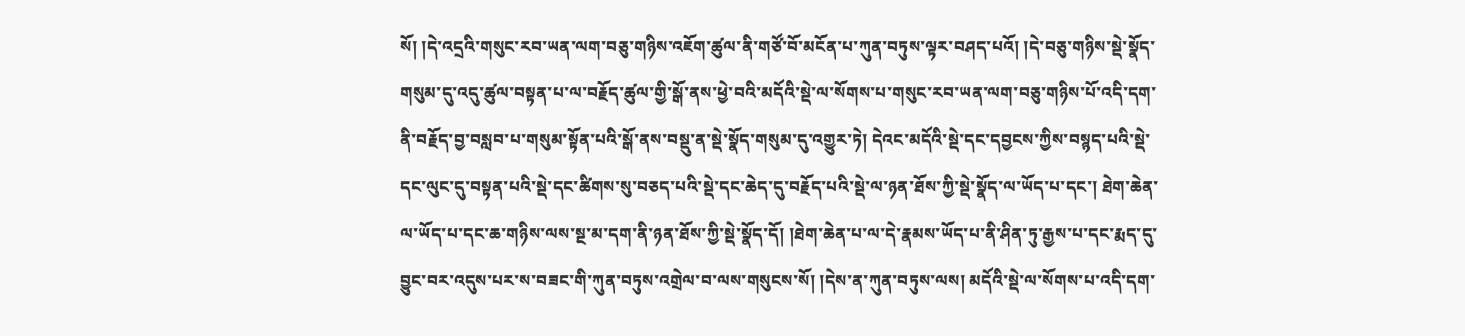སོ། །དེ་འདྲའི་གསུང་རབ་ཡན་ལག་བཅུ་གཉིས་འཇོག་ཚུལ་ནི་གཙོ་བོ་མངོན་པ་ཀུན་བཏུས་ལྟར་བཤད་པའོ། །དེ་བཅུ་གཉིས་སྡེ་སྣོད་གསུམ་དུ་འདུ་ཚུལ་བསྟན་པ་ལ་བརྗོད་ཚུལ་གྱི་སྒོ་ནས་ཕྱེ་བའི་མདོའི་སྡེ་ལ་སོགས་པ་གསུང་རབ་ཡན་ལག་བཅུ་གཉིས་པོ་འདི་དག་ནི་བརྗོད་བྱ་བསླབ་པ་གསུམ་སྟོན་པའི་སྒོ་ནས་བསྡུ་ན་སྡེ་སྣོད་གསུམ་དུ་འགྱུར་ཏེ། དེའང་མདོའི་སྡེ་དང་དབྱངས་ཀྱིས་བསྙད་པའི་སྡེ་དང་ལུང་དུ་བསྟན་པའི་སྡེ་དང་ཚིགས་སུ་བཅད་པའི་སྡེ་དང་ཆེད་དུ་བརྗོད་པའི་སྡེ་ལ་ཉན་ཐོས་ཀྱི་སྡེ་སྣོད་ལ་ཡོད་པ་དང་། ཐེག་ཆེན་ལ་ཡོད་པ་དང་ཆ་གཉིས་ལས་སྔ་མ་དག་ནི་ཉན་ཐོས་ཀྱི་སྡེ་སྣོད་དོ། །ཐེག་ཆེན་པ་ལ་དེ་རྣམས་ཡོད་པ་ནི་ཤིན་ཏུ་རྒྱས་པ་དང་རྨད་དུ་བྱུང་བར་འདུས་པར་ས་བཟང་གི་ཀུན་བཏུས་འགྲེལ་བ་ལས་གསུངས་སོ། །དེས་ན་ཀུན་བཏུས་ལས། མདོའི་སྡེ་ལ་སོགས་པ་འདི་དག་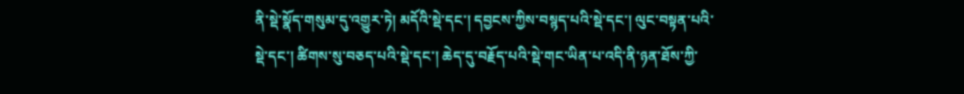ནི་སྡེ་སྣོད་གསུམ་དུ་འགྱུར་ཏེ། མདོའི་སྡེ་དང་། དབྱངས་ཀྱིས་བསྙད་པའི་སྡེ་དང་། ལུང་བསྟན་པའི་སྡེ་དང་། ཚིགས་སུ་བཅད་པའི་སྡེ་དང་། ཆེད་དུ་བརྗོད་པའི་སྡེ་གང་ཡིན་པ་འདི་ནི་ཉན་ཐོས་ཀྱི་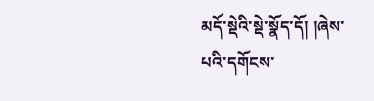མདོ་སྡེའི་སྡེ་སྣོད་དོ། །ཞེས་པའི་དགོངས་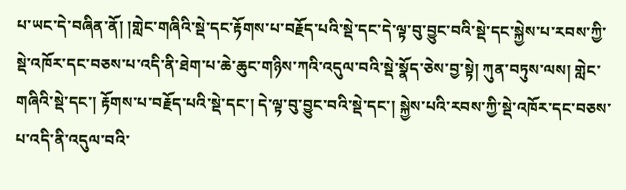པ་ཡང་དེ་བཞིན་ནོ། །གླེང་གཞིའི་སྡེ་དང་རྟོགས་པ་བརྗོད་པའི་སྡེ་དང་དེ་ལྟ་བུ་བྱུང་བའི་སྡེ་དང་སྐྱེས་པ་རབས་ཀྱི་སྡེ་འཁོར་དང་བཅས་པ་འདི་ནི་ཐེག་པ་ཆེ་ཆུང་གཉིས་ཀའི་འདུལ་བའི་སྡེ་སྣོད་ཅེས་བྱ་སྟེ། ཀུན་བཏུས་ལས། གླེང་གཞིའི་སྡེ་དང་། རྟོགས་པ་བརྗོད་པའི་སྡེ་དང་། དེ་ལྟ་བུ་བྱུང་བའི་སྡེ་དང་། སྐྱེས་པའི་རབས་ཀྱི་སྡེ་འཁོར་དང་བཅས་པ་འདི་ནི་འདུལ་བའི་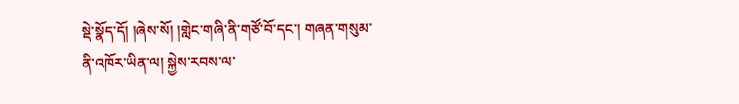སྡེ་སྣོད་དོ། །ཞེས་སོ། །གླེང་གཞི་ནི་གཙོ་བོ་དང་། གཞན་གསུམ་ནི་འཁོར་ཡིན་ལ། སྐྱེས་རབས་ལ་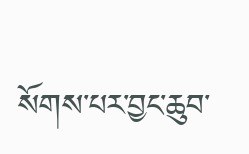སོགས་པར་བྱང་ཆུབ་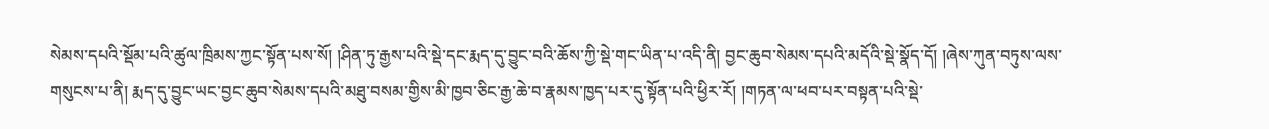སེམས་དཔའི་སྡོམ་པའི་ཚུལ་ཁྲིམས་ཀྱང་སྟོན་པས་སོ། །ཤིན་ཏུ་རྒྱས་པའི་སྡེ་དང་རྨད་དུ་བྱུང་བའི་ཆོས་ཀྱི་སྡེ་གང་ཡིན་པ་འདི་ནི། བྱང་ཆུབ་སེམས་དཔའི་མདོའི་སྡེ་སྣོད་དོ། །ཞེས་ཀུན་བཏུས་ལས་གསུངས་པ་ནི། རྨད་དུ་བྱུང་ཡང་བྱང་ཆུབ་སེམས་དཔའི་མཐུ་བསམ་གྱིས་མི་ཁྱབ་ཅིང་རྒྱ་ཆེ་བ་རྣམས་ཁྱད་པར་དུ་སྟོན་པའི་ཕྱིར་རོ། །གཏན་ལ་ཕབ་པར་བསྟན་པའི་སྡེ་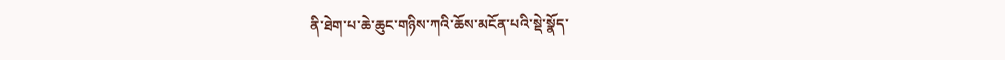ནི་ཐེག་པ་ཆེ་ཆུང་གཉིས་ཀའི་ཆོས་མངོན་པའི་སྡེ་སྣོད་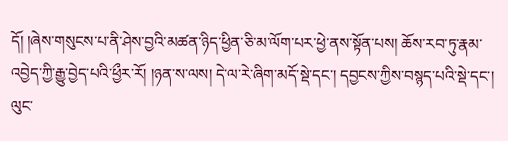དོ། །ཞེས་གསུངས་པ་ནི་ཤེས་བྱའི་མཚན་ཉིད་ཕྱིན་ཅི་མ་ལོག་པར་ཕྱེ་ནས་སྟོན་པས། ཆོས་རབ་ཏུ་རྣམ་འབྱེད་ཀྱི་རྒྱུ་བྱེད་པའི་ཕྱྀར་རོ། །ཉན་ས་ལས། དེ་ལ་རེ་ཞིག་མདོ་སྡེ་དང་། དབྱངས་ཀྱིས་བསྙད་པའི་སྡེ་དང་། ལུང་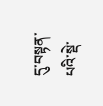དུ་བསྟན་པའི་སྡེ་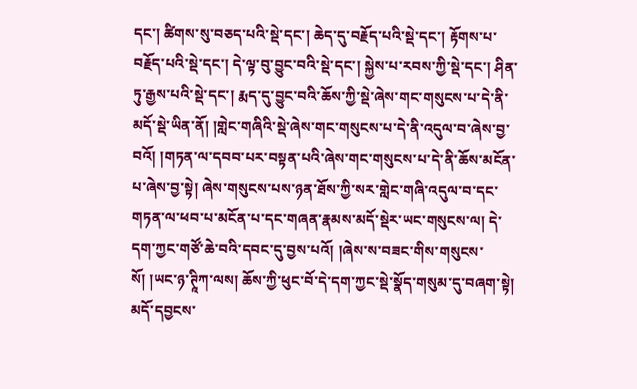དང་། ཚིགས་སུ་བཅད་པའི་སྡེ་དང་། ཆེད་དུ་བརྗོད་པའི་སྡེ་དང་། རྟོགས་པ་བརྗོད་པའི་སྡེ་དང་། དེ་ལྟ་བུ་བྱུང་བའི་སྡེ་དང་། སྐྱེས་པ་རབས་ཀྱི་སྡེ་དང་། ཤིན་ཏུ་རྒྱས་པའི་སྡེ་དང་། རྨད་དུ་བྱུང་བའི་ཆོས་ཀྱི་སྡེ་ཞེས་གང་གསུངས་པ་དེ་ནི་མདོ་སྡེ་ཡིན་ནོ། །གླེང་གཞིའི་སྡེ་ཞེས་གང་གསུངས་པ་དེ་ནི་འདུལ་བ་ཞེས་བྱ་བའོ། །གཏན་ལ་དབབ་པར་བསྟན་པའི་ཞེས་གང་གསུངས་པ་དེ་ནི་ཆོས་མངོན་པ་ཞེས་བྱ་སྟེ། ཞེས་གསུངས་པས་ཉན་ཐོས་ཀྱི་སར་གླེང་གཞི་འདུལ་བ་དང་གཏན་ལ་ཕབ་པ་མངོན་པ་དང་གཞན་རྣམས་མདོ་སྡེར་ཡང་གསུངས་ལ། དེ་དག་ཀྱང་གཙོ་ཆེ་བའི་དབང་དུ་བྱས་པའོ། །ཞེས་ས་བཟང་གིས་གསུངས་སོ། །ཡང་ཉ་ཊཱིཀ་ལས། ཆོས་ཀྱི་ཕུང་བོ་དེ་དག་ཀྱང་སྡེ་སྣོད་གསུམ་དུ་བཞག་སྟེ། མདོ་དབྱངས་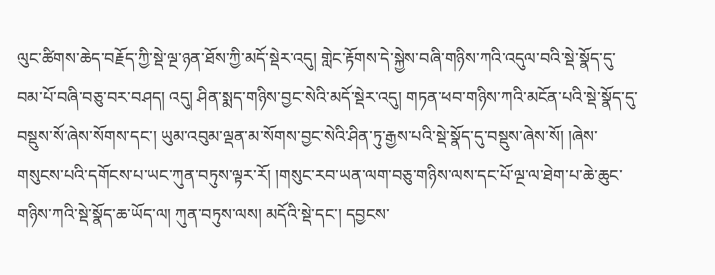ལུང་ཚིགས་ཆེད་བརྗོད་ཀྱི་སྡེ་ལྔ་ཉན་ཐོས་ཀྱི་མདོ་སྡེར་འདུ། གླེང་རྟོགས་དེ་སྐྱེས་བཞི་གཉིས་ཀའི་འདུལ་བའི་སྡེ་སྣོད་དུ་བམ་པོ་བཞི་བཅུ་བར་བཤད། འདུ། ཤིན་སྨད་གཉིས་བྱང་སེའི་མདོ་སྡེར་འདུ། གཏན་ཕབ་གཉིས་ཀའི་མངོན་པའི་སྡེ་སྣོད་དུ་བསྡུས་སོ་ཞེས་སོགས་དང་། ཡུམ་འབུམ་ལྡན་མ་སོགས་བྱང་སེའི་ཤིན་ཏུ་རྒྱས་པའི་སྡེ་སྣོད་དུ་བསྡུས་ཞེས་སོ། །ཞེས་གསུངས་པའི་དགོངས་པ་ཡང་ཀུན་བཏུས་ལྟར་རོ། །གསུང་རབ་ཡན་ལག་བཅུ་གཉིས་ལས་དང་པོ་ལྔ་ལ་ཐེག་པ་ཆེ་ཆུང་གཉིས་ཀའི་སྡེ་སྣོད་ཆ་ཡོད་ལ། ཀུན་བཏུས་ལས། མདོའི་སྡེ་དང་། དབྱངས་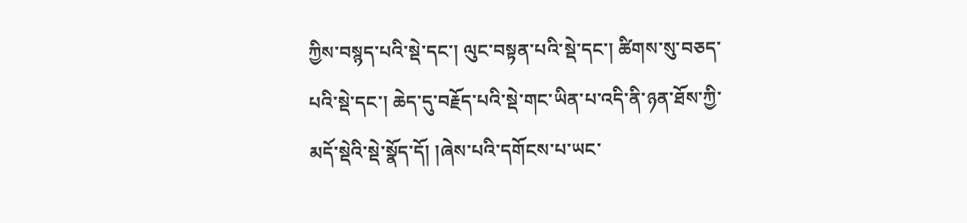ཀྱིས་བསྙད་པའི་སྡེ་དང་། ལུང་བསྟན་པའི་སྡེ་དང་། ཚིགས་སུ་བཅད་པའི་སྡེ་དང་། ཆེད་དུ་བརྗོད་པའི་སྡེ་གང་ཡིན་པ་འདི་ནི་ཉན་ཐོས་ཀྱི་མདོ་སྡེའི་སྡེ་སྣོད་དོ། །ཞེས་པའི་དགོངས་པ་ཡང་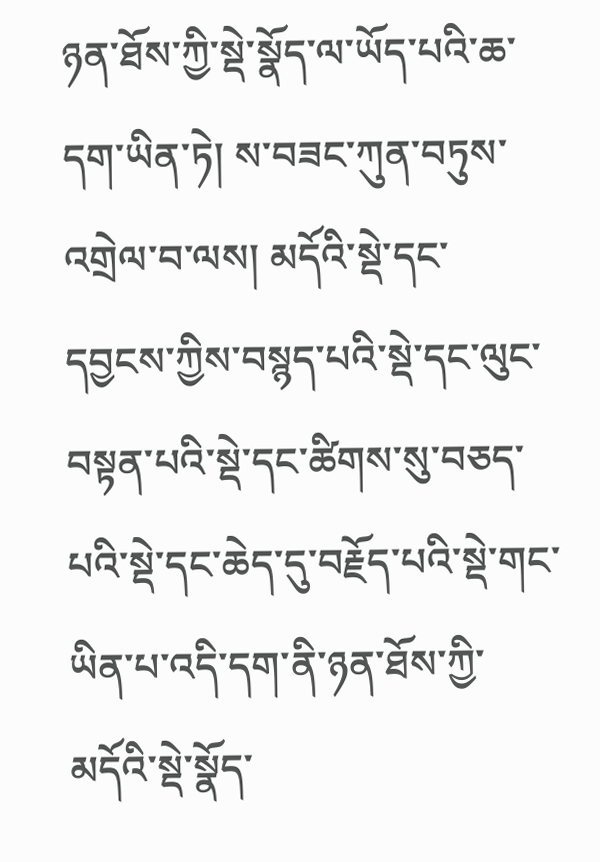ཉན་ཐོས་ཀྱི་སྡེ་སྣོད་ལ་ཡོད་པའི་ཆ་དག་ཡིན་ཏེ། ས་བཟང་ཀུན་བཏུས་འགྲེལ་བ་ལས། མདོའི་སྡེ་དང་དབྱངས་ཀྱིས་བསྙད་པའི་སྡེ་དང་ལུང་བསྟན་པའི་སྡེ་དང་ཚིགས་སུ་བཅད་པའི་སྡེ་དང་ཆེད་དུ་བརྗོད་པའི་སྡེ་གང་ཡིན་པ་འདི་དག་ནི་ཉན་ཐོས་ཀྱི་མདོའི་སྡེ་སྣོད་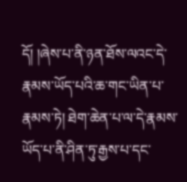དོ། །ཞེས་པ་ནི་ཉན་ཐོས་ལའང་དེ་རྣམས་ཡོད་པའི་ཆ་གང་ཡིན་པ་རྣམས་ཏེ། ཐེག་ཆེན་པ་ལ་དེ་རྣམས་ཡོད་པ་ནི་ཤིན་ཏུ་རྒྱས་པ་དང་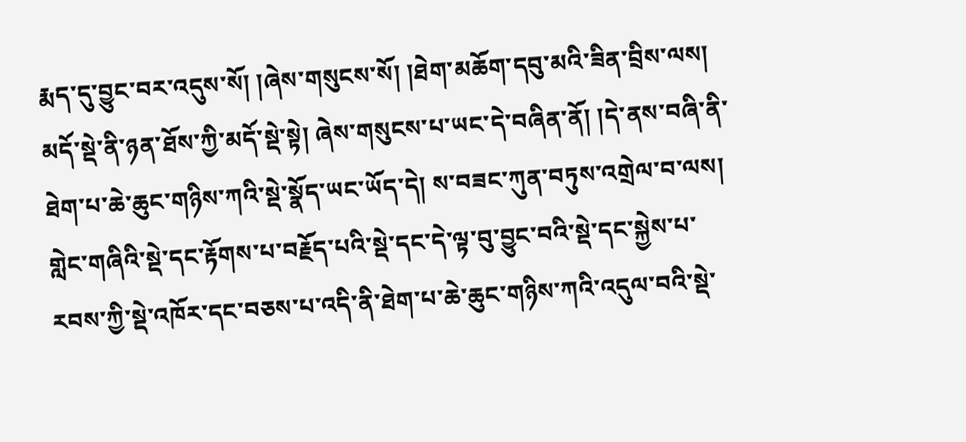རྨད་དུ་བྱུང་བར་འདུས་སོ། །ཞེས་གསུངས་སོ། །ཐེག་མཆོག་དབུ་མའི་ཟིན་བྲིས་ལས། མདོ་སྡེ་ནི་ཉན་ཐོས་ཀྱི་མདོ་སྡེ་སྟེ། ཞེས་གསུངས་པ་ཡང་དེ་བཞིན་ནོ། །དེ་ནས་བཞི་ནི་ཐེག་པ་ཆེ་ཆུང་གཉིས་ཀའི་སྡེ་སྣོད་ཡང་ཡོད་དེ། ས་བཟང་ཀུན་བཏུས་འགྲེལ་བ་ལས། གླེང་གཞིའི་སྡེ་དང་རྟོགས་པ་བརྗོད་པའི་སྡེ་དང་དེ་ལྟ་བུ་བྱུང་བའི་སྡེ་དང་སྐྱེས་པ་རབས་ཀྱི་སྡེ་འཁོར་དང་བཅས་པ་འདི་ནི་ཐེག་པ་ཆེ་ཆུང་གཉིས་ཀའི་འདུལ་བའི་སྡེ་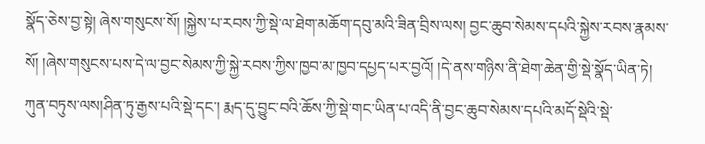སྣོད་ཅེས་བྱ་སྟེ། ཞེས་གསུངས་སོ། །སྐྱེས་པ་རབས་ཀྱི་སྡེ་ལ་ཐེག་མཆོག་དབུ་མའི་ཟིན་བྲིས་ལས། བྱང་ཆུབ་སེམས་དཔའི་སྐྱེས་རབས་རྣམས་སོ། །ཞེས་གསུངས་པས་དེ་ལ་བྱང་སེམས་ཀྱི་སྐྱེ་རབས་ཀྱིས་ཁྱབ་མ་ཁྱབ་དཔྱད་པར་བྱའོ། །དེ་ནས་གཉིས་ནི་ཐེག་ཆེན་གྱི་སྡེ་སྣོད་ཡིན་ཏེ། ཀུན་བཏུས་ལས།ཤིན་ཏུ་རྒྱས་པའི་སྡེ་དང་། རྨད་དུ་བྱུང་བའི་ཆོས་ཀྱི་སྡེ་གང་ཡིན་པ་འདི་ནི་བྱང་ཆུབ་སེམས་དཔའི་མདོ་སྡེའི་སྡེ་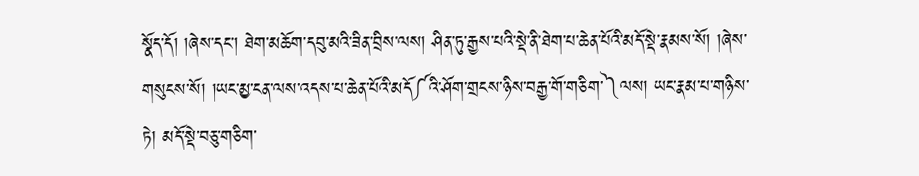སྣོད་དོ། །ཞེས་དང་། ཐེག་མཆོག་དབུ་མའི་ཟིན་བྲིས་ལས། ཤིན་ཏུ་རྒྱས་པའི་སྡེ་ནི་ཐེག་པ་ཆེན་པོའི་མདོ་སྡེ་རྣམས་སོ། །ཞེས་གསུངས་སོ། །ཡང་མྱ་ངན་ལས་འདས་པ་ཆེན་པོའི་མདོ༼འི་ཤོག་གྲངས་ཉིས་བརྒྱ་གོ་གཅིག་༽ལས། ཡང་རྣམ་པ་གཉིས་ཏེ། མདོ་སྡེ་བཅུ་གཅིག་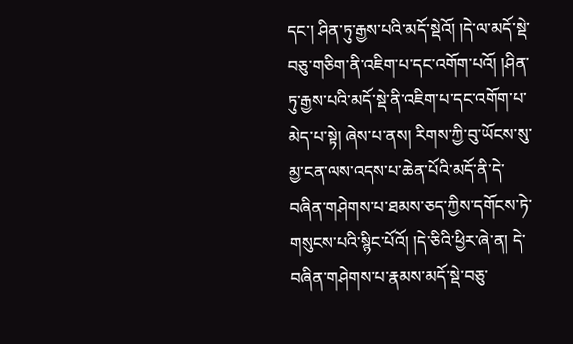དང་། ཤིན་ཏུ་རྒྱས་པའི་མདོ་སྡེའོ། །དེ་ལ་མདོ་སྡེ་བཅུ་གཅིག་ནི་འཇིག་པ་དང་འགོག་པའོ། །ཤིན་ཏུ་རྒྱས་པའི་མདོ་སྡེ་ནི་འཇིག་པ་དང་འགོག་པ་མེད་པ་སྟེ། ཞེས་པ་ནས། རིགས་ཀྱི་བུ་ཡོངས་སུ་མྱ་ངན་ལས་འདས་པ་ཆེན་པོའི་མདོ་ནི་དེ་བཞིན་གཤེགས་པ་ཐམས་ཅད་ཀྱིས་དགོངས་ཏེ་གསུངས་པའི་སྙིང་པོའོ། །དེ་ཅིའི་ཕྱིར་ཞེ་ན། དེ་བཞིན་གཤེགས་པ་རྣམས་མདོ་སྡེ་བཅུ་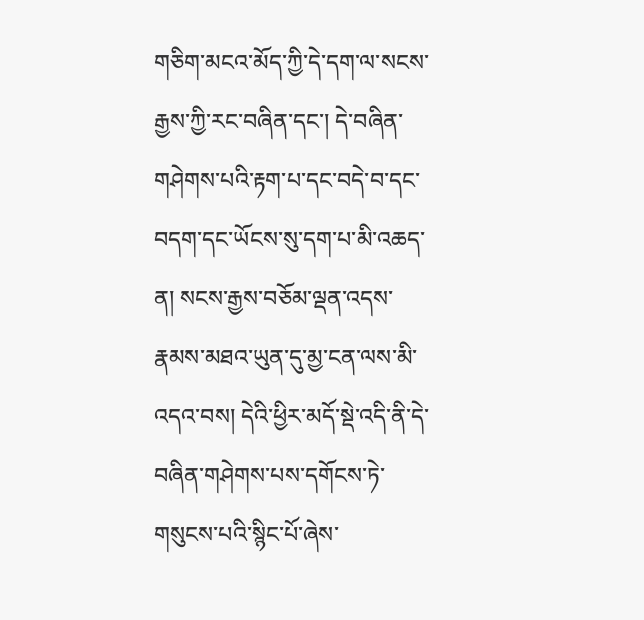གཅིག་མངའ་མོད་ཀྱི་དེ་དག་ལ་སངས་རྒྱས་ཀྱི་རང་བཞིན་དང་། དེ་བཞིན་གཤེགས་པའི་རྟག་པ་དང་བདེ་བ་དང་བདག་དང་ཡོངས་སུ་དག་པ་མི་འཆད་ན། སངས་རྒྱས་བཅོམ་ལྡན་འདས་རྣམས་མཐའ་ཡུན་དུ་མྱ་ངན་ལས་མི་འདའ་བས། དེའི་ཕྱིར་མདོ་སྡེ་འདི་ནི་དེ་བཞིན་གཤེགས་པས་དགོངས་ཏེ་གསུངས་པའི་སྙིང་པོ་ཞེས་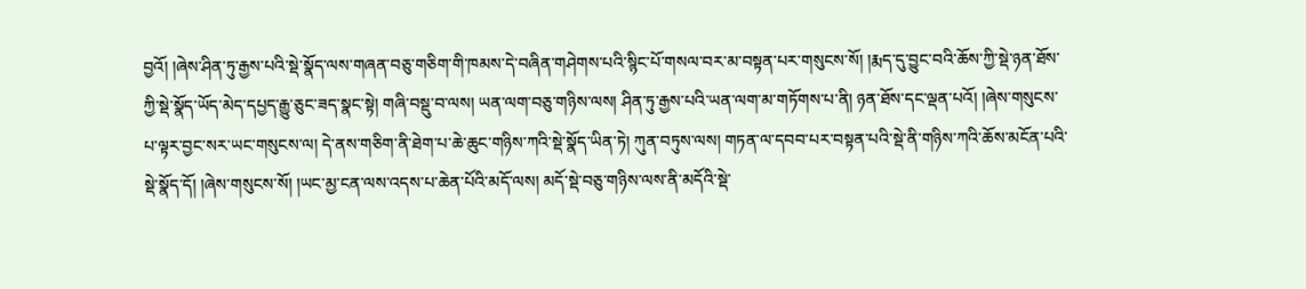བྱའོ། །ཞེས་ཤིན་ཏུ་རྒྱས་པའི་སྡེ་སྣོད་ལས་གཞན་བཅུ་གཅིག་གི་ཁམས་དེ་བཞིན་གཤེགས་པའི་སྙིང་པོ་གསལ་བར་མ་བསྟན་པར་གསུངས་སོ། །རྨད་དུ་བྱུང་བའི་ཆོས་ཀྱི་སྡེ་ཉན་ཐོས་ཀྱི་སྡེ་སྣོད་ཡོད་མེད་དཔྱད་རྒྱུ་ཅུང་ཟད་སྣང་སྟེ། གཞི་བསྡུ་བ་ལས། ཡན་ལག་བཅུ་གཉིས་ལས། ཤིན་ཏུ་རྒྱས་པའི་ཡན་ལག་མ་གཏོགས་པ་ནི། ཉན་ཐོས་དང་ལྡན་པའོ། །ཞེས་གསུངས་པ་ལྟར་བྱང་སར་ཡང་གསུངས་ལ། དེ་ནས་གཅིག་ནི་ཐེག་པ་ཆེ་ཆུང་གཉིས་ཀའི་སྡེ་སྣོད་ཡིན་ཏེ། ཀུན་བཏུས་ལས། གཏན་ལ་དབབ་པར་བསྟན་པའི་སྡེ་ནི་གཉིས་ཀའི་ཆོས་མངོན་པའི་སྡེ་སྣོད་དོ། །ཞེས་གསུངས་སོ། །ཡང་མྱ་ངན་ལས་འདས་པ་ཆེན་པོའི་མདོ་ལས། མདོ་སྡེ་བཅུ་གཉིས་ལས་ནི་མདོའི་སྡེ་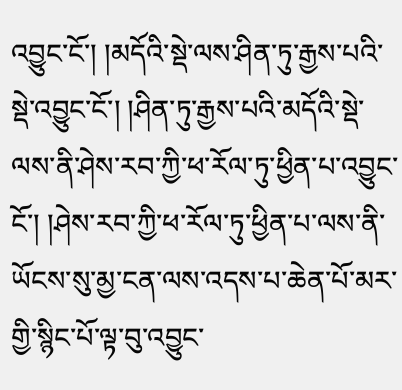འབྱུང་ངོ་། །མདོའི་སྡེ་ལས་ཤིན་ཏུ་རྒྱས་པའི་སྡེ་འབྱུང་ངོ་། །ཤིན་ཏུ་རྒྱས་པའི་མདོའི་སྡེ་ལས་ནི་ཤེས་རབ་ཀྱི་ཕ་རོལ་ཏུ་ཕྱིན་པ་འབྱུང་ངོ་། །ཤེས་རབ་ཀྱི་ཕ་རོལ་ཏུ་ཕྱིན་པ་ལས་ནི་ཡོངས་སུ་མྱ་ངན་ལས་འདས་པ་ཆེན་པོ་མར་གྱི་སྙིང་པོ་ལྟ་བུ་འབྱུང་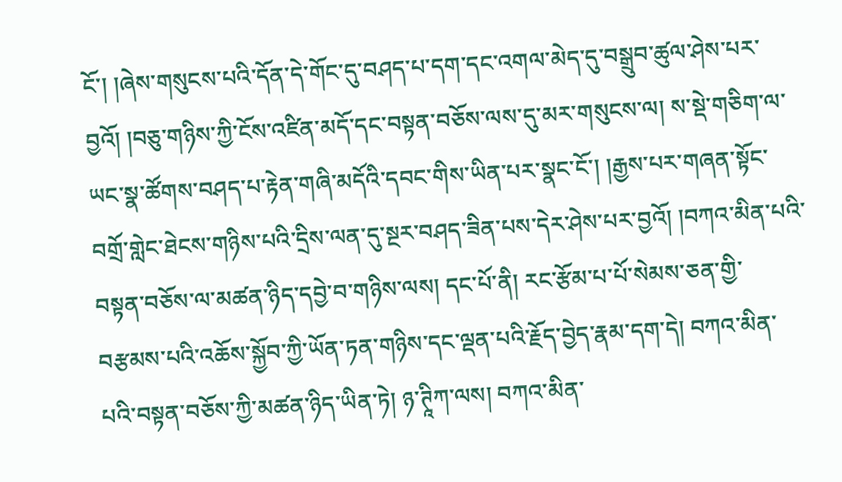ངོ་། །ཞེས་གསུངས་པའི་དོན་དེ་གོང་དུ་བཤད་པ་དག་དང་འགལ་མེད་དུ་བསྒྲུབ་ཚུལ་ཤེས་པར་བྱའོ། །བཅུ་གཉིས་ཀྱི་ངོས་འཛིན་མདོ་དང་བསྟན་བཅོས་ལས་དུ་མར་གསུངས་ལ། ས་སྡེ་གཅིག་ལ་ཡང་སྣ་ཚོགས་བཤད་པ་རྟེན་གཞི་མདོའི་དབང་གིས་ཡིན་པར་སྣང་ངོ་། །རྒྱས་པར་གཞན་སྟོང་བགྲོ་གླེང་ཐེངས་གཉིས་པའི་དྲིས་ལན་དུ་སྔར་བཤད་ཟིན་པས་དེར་ཤེས་པར་བྱའོ། །བཀའ་མིན་པའི་བསྟན་བཅོས་ལ་མཚན་ཉིད་དབྱེ་བ་གཉིས་ལས། དང་པོ་ནི། རང་རྩོམ་པ་པོ་སེམས་ཅན་གྱི་བརྩམས་པའི་འཆོས་སྐྱོབ་ཀྱི་ཡོན་ཏན་གཉིས་དང་ལྡན་པའི་རྗོད་བྱེད་རྣམ་དག་དེ། བཀའ་མིན་པའི་བསྟན་བཅོས་ཀྱི་མཚན་ཉིད་ཡིན་ཏེ། ཉ་ཊཱིཀ་ལས། བཀའ་མིན་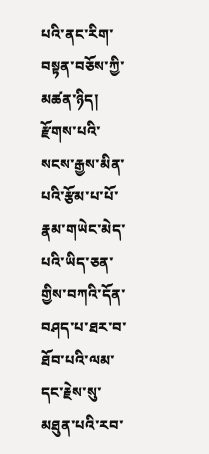པའི་ནང་རིག་བསྟན་བཅོས་ཀྱི་མཚན་ཉིད། རྫོགས་པའི་སངས་རྒྱས་མིན་པའི་རྩོམ་པ་པོ་རྣམ་གཡེང་མེད་པའི་ཡིད་ཅན་གྱིས་བཀའི་དོན་བཤད་པ་ཐར་བ་ཐོབ་པའི་ལམ་དང་རྗེས་སུ་མཐུན་པའི་རབ་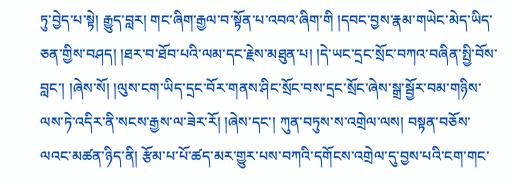ཏུ་བྱེད་པ་སྟེ། རྒྱུད་བླར། གང་ཞིག་རྒྱལ་བ་སྟོན་པ་འབའ་ཞིག་གི །དབང་བྱས་རྣམ་གཡེང་མེད་ཡིད་ཅན་གྱིས་བཤད། །ཐར་བ་ཐོབ་པའི་ལམ་དང་རྗེས་མཐུན་པ། །དེ་ཡང་དྲང་སྲོང་བཀའ་བཞིན་སྤྱི་བོས་བླང་། །ཞེས་སོ། །ལུས་ངག་ཡིད་དྲང་བོར་གནས་ཤིང་སྲོང་བས་དྲང་སྲོང་ཞེས་སྒྲ་སྦྱོར་བམ་གཉིས་ལས་ཏེ་འདིར་ནི་སངས་རྒྱས་ལ་ཟེར་རོ། །ཞེས་དང་། ཀུན་བཏུས་ས་འགྲེལ་ལས། བསྟན་བཅོས་ལའང་མཚན་ཉིད་ནི། རྩོམ་པ་པོ་ཚད་མར་གྱུར་པས་བཀའི་དགོངས་འགྲེལ་དུ་བྱས་པའི་ངག་གང་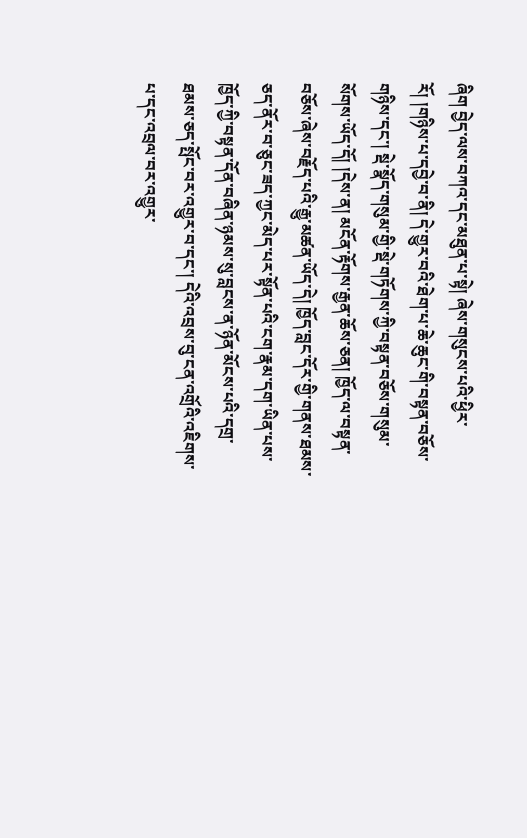ཞིག བྱེད་ལས་བཀའ་དང་མཐུན་པ་སྟེ། ཞེས་གསུངས་པའི་ཕྱིར་རོ། །གཉིས་པ་དབྱེ་བ་ནི། དེ་གྱུར་བའི་ཐེག་པ་ཆེ་ཆུང་གི་བསྟན་བཅོས་གཉིས་དང་། སྡེ་སྣོད་གསུམ་གྱི་སྡེ་གཏོགས་ཀྱི་བསྟན་བཅོས་གསུམ་སོགས་ཡོད་དོ། །དེས་ན། མངོན་རྟོགས་རྒྱན་ཆོས་ཅན། ཁྱོད་ལ་བསྟན་བཅོས་ཞེས་བརྗོད་པའི་རྒྱུ་མཚན་ཡོད་དེ། ཁྱོད་བླང་དོར་གྱི་གནས་ཐམས་ཅད་ནོར་བ་ཅུང་ཟད་ཀྱང་མེད་པར་སྟོན་པའི་ངག་རྣམ་དག་ཡིན་པས་ཁྱོད་ཀྱི་བསྟན་དོན་བཞིན་ཉམས་སུ་བླངས་ན་ཉོན་མོངས་པའི་དགྲ་ཐམས་ཅད་སྤོང་བར་འགྱུར་བ་དང་། དེའི་འབྲས་བུ་ངན་འགྲོའི་འཇིགས་པ་དང་འབྲལ་བར་འགྱུར་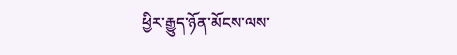ཕྱིར་རྒྱུད་ཉོན་མོངས་ལས་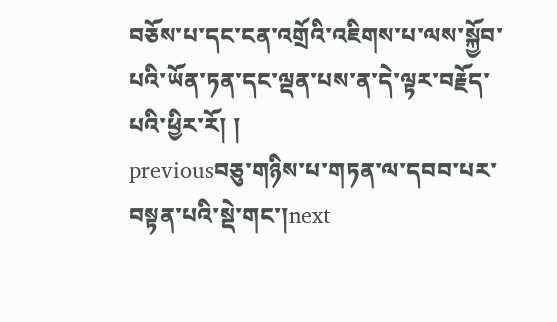བཅོས་པ་དང་ངན་འགྲོའི་འཇིགས་པ་ལས་སྐྱོབ་པའི་ཡོན་ཏན་དང་ལྡན་པས་ན་དེ་ལྟར་བརྗོད་པའི་ཕྱིར་རོ། །
previousབཅུ་གཉིས་པ་གཏན་ལ་དབབ་པར་བསྟན་པའི་སྡེ་གང་།next